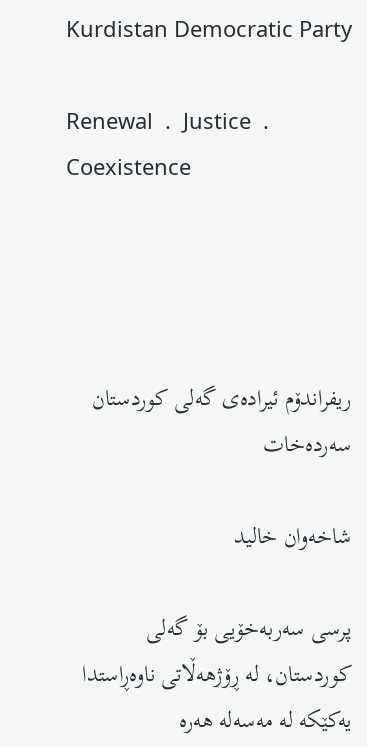Kurdistan Democratic Party

Renewal  .  Justice  .  Coexistence




ریفراندۆم ئیراده‌ی گه‌لی كوردستان سه‌رده‌خات

شاخه‌وان خالید

پرسی سەربەخۆیی بۆ گه‌لی كوردستان، لە ڕۆژهەڵاتی ناوەڕاستدا یەكێكە لە مەسەلە هەرە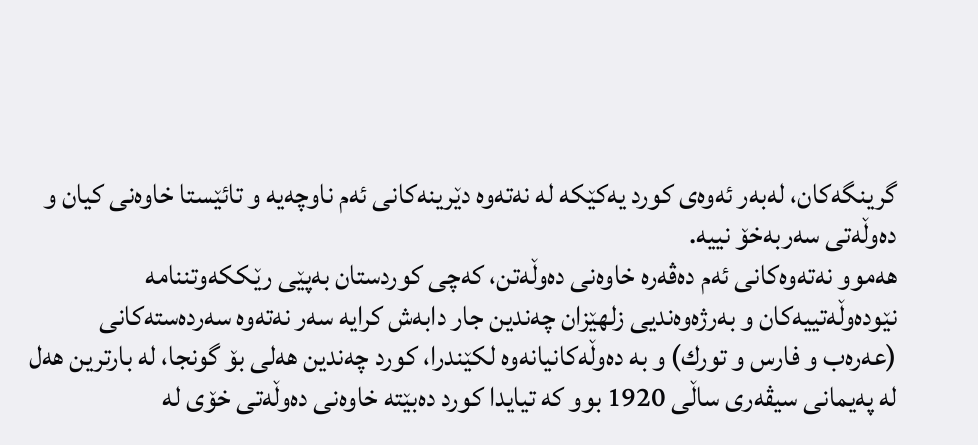گرینگەكان، لەبەر ئەوەی كورد یەكێكە لە نەتەوە دێرینەكانی ئەم ناوچەیە و تائێستا خاوەنی كیان و دەوڵەتی سەربەخۆ نییە.
هەموو نەتەوەكانی ئه‌م ده‌ڤه‌ره‌ خاوەنی دەوڵەتن، كەچی كوردستان بەپێی رێككەوتننامە نێودەوڵەتییەكان و بەرژەوەندیی زلهێزان چەندین جار دابەش كرایە سەر نەتەوە سەردەستەكانی (عەرەب و فارس و تورك) و به‌ دەوڵەكانیانه‌وه‌ لكێندرا، كورد چەندین هەلی بۆ گونجا، لە بارترین هەل لە پەیمانی سیڤەری ساڵی 1920 بوو كە تیایدا كورد دەبێتە خاوەنی دەوڵەتی خۆی لە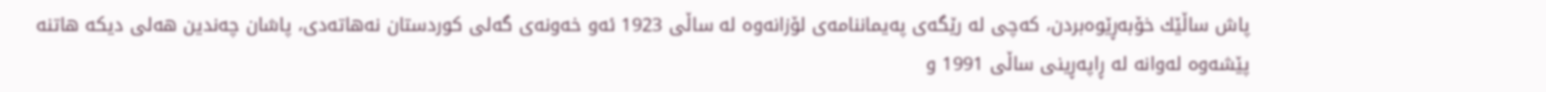پاش ساڵێك خۆبەڕێوەبردن، كه‌چی له‌ رێگه‌ی پەیماننامەی لۆزانەوە لە ساڵی 1923 ئه‌و خه‌ونه‌ی گه‌لی كوردستان نه‌هاته‌دی، پاشان چەندین هەلی دیكە هاتنە پێشەوە لەوانە لە ڕاپەڕینی ساڵی 1991 و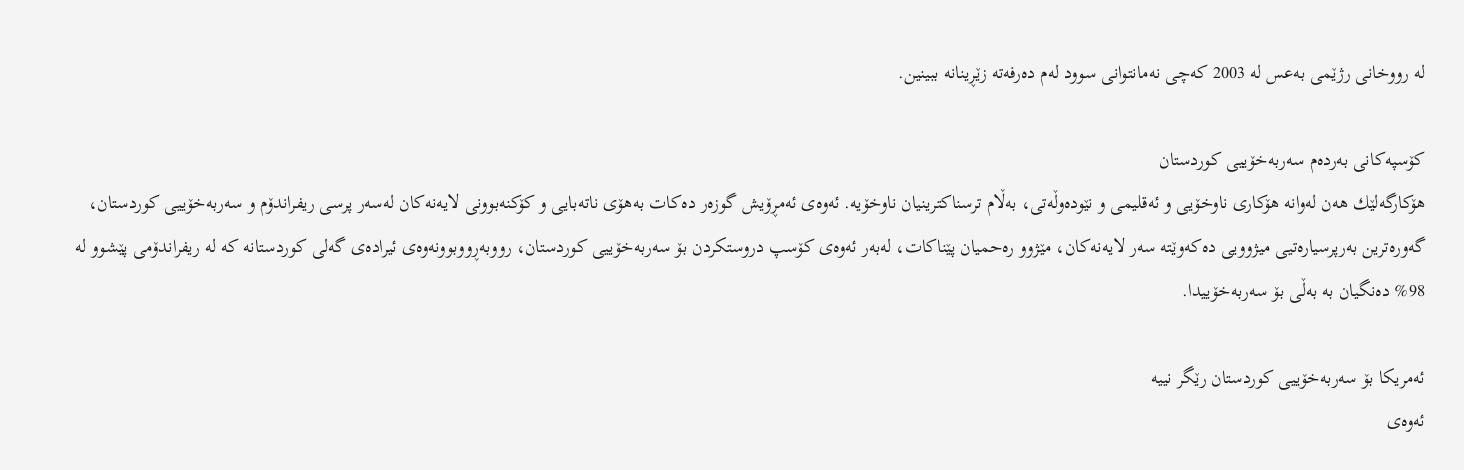لە رووخانی رژێمی بەعس لە 2003 كەچی نەمانتوانی سوود لەم دەرفەتە زێڕینانە ببینین.

كۆسپه‌كانی به‌رده‌م سه‌ربه‌خۆییی كوردستان
هۆكارگه‌لێك هه‌ن له‌وانه‌ هۆكاری ناوخۆیی و ئه‌قلیمی و نێوده‌وڵه‌تی، به‌ڵام ترسناكترینیان ناوخۆیه‌. ئه‌وه‌ی ئه‌مڕۆیش گوزه‌ر ده‌كات به‌هۆی ناته‌بایی و كۆكنه‌بوونی لایه‌نه‌كان له‌سه‌ر پرسی ریفراندۆم و سه‌ربه‌خۆییی كوردستان، گه‌وره‌ترین به‌رپرسیاره‌تیی میژوویی ده‌كه‌وێته‌ سه‌ر لایه‌نه‌كان، مێژوو ره‌حمیان پێناكات، له‌به‌ر ئه‌وه‌ی كۆسپ دروستكردن بۆ سه‌ربه‌خۆییی كوردستان، رووبه‌ڕووبوونه‌وه‌ی ئیراده‌ی گه‌لی كوردستانه‌ كه‌ له‌ ریفراندۆمی پێشوو له‌ 98% ده‌نگیان به‌ به‌ڵی بۆ سه‌ربه‌خۆییدا.

ئه‌مریكا بۆ سه‌ربه‌خۆییی كوردستان رێگر نییه‌
ئه‌وه‌ی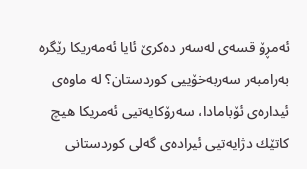ئه‌مڕۆ قسه‌ی له‌سه‌ر ده‌كرێ ئایا ئه‌مه‌ریكا رێگره به‌رامبه‌ر سه‌ربه‌خۆییی كوردستان؟ له‌ ماوه‌ی ئیداره‌ی ئۆبامادا، سه‌رۆكایه‌تیی ئه‌مریكا هیچ كاتێك دژایه‌تیی ئیراده‌ی گه‌لی كوردستانی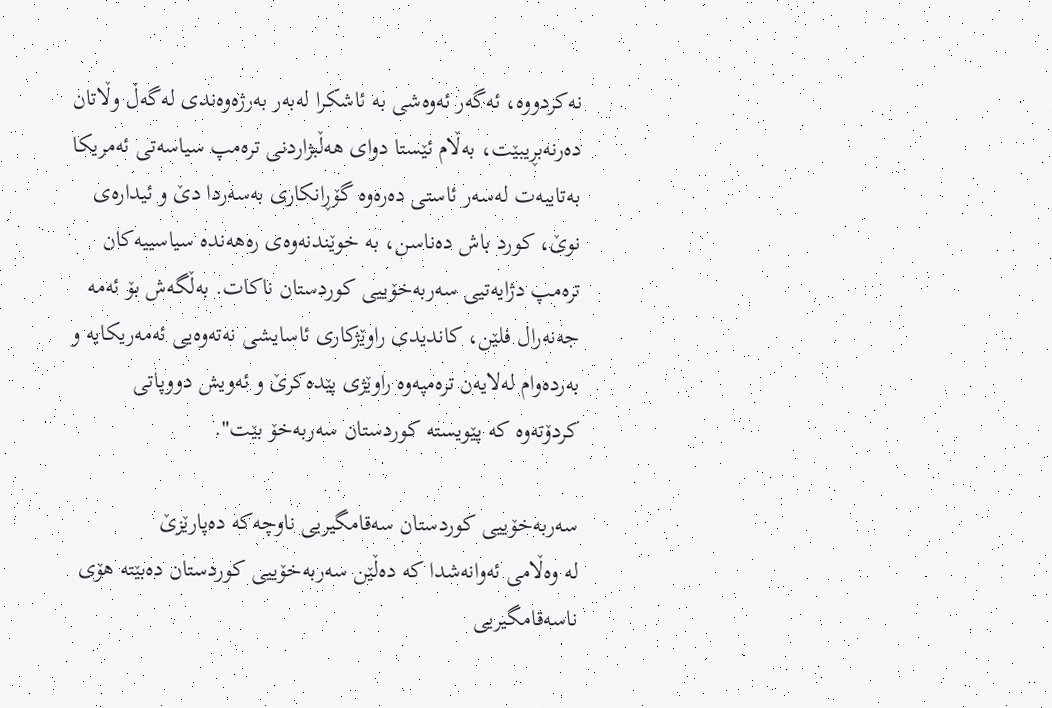نه‌كردووه، ئه‌گه‌ر ئه‌وه‌شی به‌ ئاشكرا له‌به‌ر به‌رژه‌وه‌ندی له‌گه‌ڵ وڵاتان ده‌رنه‌بڕیبێت‌، به‌ڵام ئێستا دوای هه‌ڵبژاردنی تره‌مپ سیاسه‌تی ئه‌مریكا به‌تایبه‌ت له‌سه‌ر ئاستی ده‌ره‌وه‌ گۆڕانكاری به‌سه‌ردا دێ‌ و ئیداره‌ی نوێ، كورد باش ده‌ناسن، به‌ خوێندنه‌وه‌ی ره‌هه‌نده‌ سیاسییه‌كان تره‌مپ دژایه‌تیی سه‌ربه‌خۆییی كوردستان ناكات. به‌ڵگه‌ش بۆ ئه‌مه‌ جه‌نه‌رال فلێن، كاندیدی راوێژكاری ئاسایشی نه‌ته‌وه‌یی ئه‌مه‌ریكایه‌ و به‌رده‌وام له‌لایه‌ن تره‌مپه‌وه‌ راوێژی پێده‌كرێ و ئه‌ویش دووپاتی كردۆ‌ته‌وه‌ كه‌ پێویسته‌ كوردستان سه‌ربه‌خۆ بێت".

سه‌ربه‌خۆییی كوردستان سه‌قامگیریی ناوچه‌كه‌ ده‌پارێزێ
له‌ وه‌ڵامی ئه‌وانه‌شدا كه‌ ده‌ڵێن سه‌ربه‌خۆییی كوردستان ده‌بێته‌ هۆی ناسه‌قامگیریی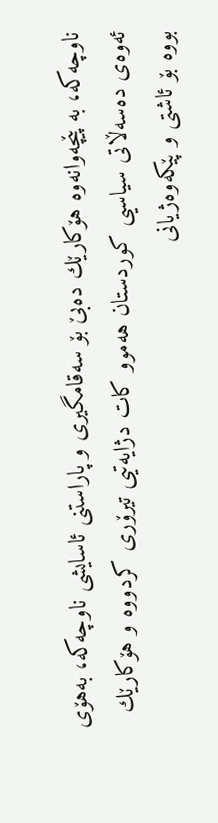ناوچه‌كه‌، به‌ پێچه‌وانه‌وه‌ هۆكارێك ده‌بێ بۆ سه‌قامگیری و پاراستنی ئاسایشی ناوچه‌كه‌، به‌هۆی ئه‌وه‌ی ده‌سه‌ڵاتی سیاسیی كوردستان هه‌موو كات دژایه‌تیی تیرۆری كردووه‌ و هۆكارێك بووه‌ بۆ ئاشتی و پێكه‌وه‌ژیانی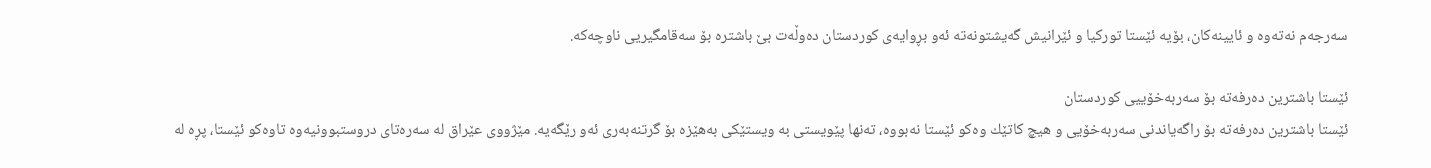سه‌رجه‌م نه‌ته‌وه‌ و ئایینه‌كان، بۆیه‌ ئێستا توركیا و ئێرانیش گه‌یشتونه‌ته‌ ئه‌و بڕوایه‌ی كوردستان ده‌وڵه‌ت بێ باشتره‌ بۆ سه‌قامگیریی ناوچه‌كه‌.

ئێستا باشترین ده‌رفه‌ته‌ بۆ سه‌ربه‌خۆییی كوردستان
ئێستا باشترین ده‌رفه‌ته‌ بۆ راگه‌یاندنی سه‌ربه‌خۆیی و هیچ كاتێك وه‌كو ئێستا نه‌بووه‌، ته‌نها پێویستی به‌ ویستێكی به‌هێزه‌ بۆ گرتنه‌به‌ری ئه‌و رێگه‌یه‌. مێژووی عێراق له‌ سه‌ره‌تای دروستبوونیه‌وه‌ تاوه‌كو ئێستا، پڕه‌ له‌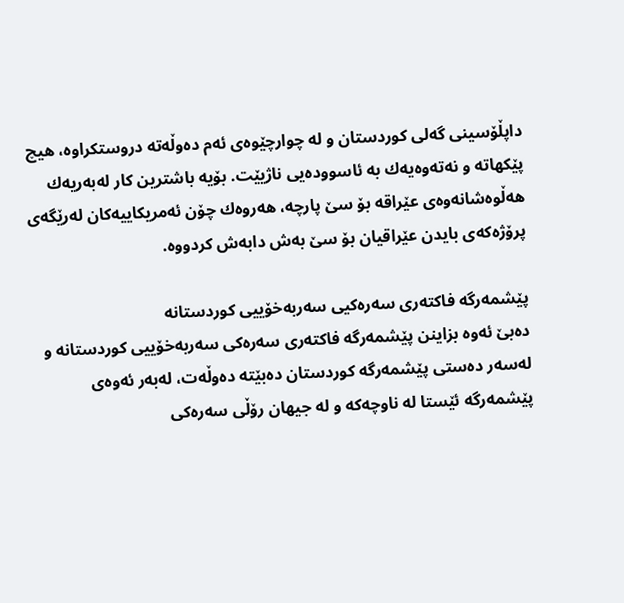داپڵۆسینی گه‌لی كوردستان و له‌ چوارچێوه‌ی ئه‌م ده‌وڵه‌ته‌ دروستكراوه‌، هیچ پێكهاته‌ و نه‌ته‌وه‌یه‌ك به‌ ئاسووده‌یی ناژیێت. بۆیه‌ باشترین كار له‌به‌ریه‌ك هه‌ڵوه‌شانه‌وه‌ی عێراقه‌ بۆ سێ پارچه‌، هه‌روه‌ك چۆن ئه‌مریكاییه‌كان له‌رێگه‌ی پرۆژه‌كه‌ی بایدن عێراقیان بۆ سێ به‌ش دابه‌ش كردووه‌.

پێشمه‌رگه‌ فاكته‌ری سه‌ره‌كیی سه‌ربه‌خۆییی كوردستانه‌
ده‌بێ ئه‌وه‌ بزاینن پێشمه‌رگه‌ فاكته‌ری سه‌ره‌كی سه‌ربه‌خۆییی كوردستانه‌ و له‌سه‌ر ده‌ستی پێشمه‌رگه‌ كوردستان ده‌بێته‌ ده‌وڵه‌ت، له‌به‌ر ئه‌وه‌ی پێشمه‌رگه‌ ئێستا له‌ ناوچه‌كه‌ و له‌ جیهان رۆڵی سه‌ره‌كی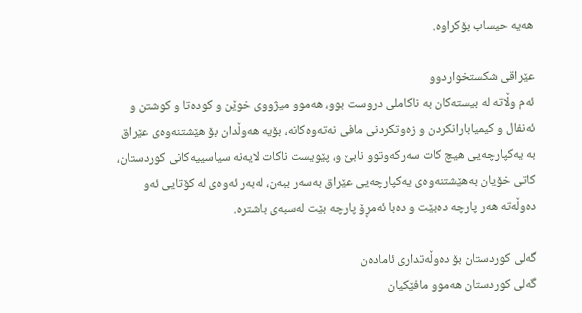هه‌یه‌ حیساب بۆكراوه‌.

عێراقى شكستخواردوو
ئه‌م وڵاته‌ له‌ بیسته‌كان به‌ ناكاملی دروست بوو، هه‌موو میژووی خوێن و كوده‌تا و كوشتن و ئه‌نفال و كیمیابارانكردن و زه‌وتكردنی مافی نه‌ته‌وه‌كانه‌، بۆیه‌ هه‌وڵدان بۆ هێشتنه‌وه‌ى عێراق به‌ یه‌كپارچه‌یی هیچ كات سه‌ركه‌وتوو نابێ و،‌ پێویست ناكات لایه‌نه‌ سیاسییه‌كانی كوردستان، كاتی خۆیان به‌هێشتنه‌وه‌ی یه‌كپارچه‌یی عێراق به‌سه‌ر ببه‌ن، له‌به‌ر ئه‌وه‌ی له‌ كۆتایی ئه‌و ده‌وڵه‌ته‌ هه‌ر پارچه‌ ده‌بێت و ده‌با ئه‌مڕۆ پارچه‌ بێت له‌سبه‌ی باشتره‌.

گه‌لی كوردستان بۆ ده‌وڵه‌تدارى ئاماده‌ن
گه‌لی كوردستان هه‌موو مافێكیان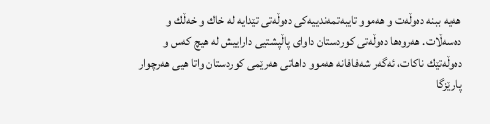هه‌یه‌ ‌ببنه ‌ده‌وڵه‌ت و هه‌موو تایبه‌تمه‌ندییه‌كی ده‌وڵه‌تی تێدایه‌ له‌ خاك و خه‌ڵك و ده‌سه‌ڵات. هه‌روه‌ها ده‌وڵه‌تی كوردستان داواى پاڵپشتیى داراییش له‌ هیچ كه‌س و ده‌وڵه‌تێك ناكات، ئه‌گه‌ر شه‌فافانه‌ هه‌موو داهاتی هه‌رێمی كوردستان واتا هیی هه‌رچوار پارێزگا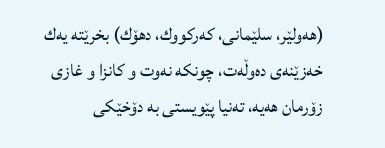(هه‌ولێر، سلێمانی، كه‌ركووك، دهۆك) بخرێته‌ یه‌ك خه‌زێنه‌ی ده‌وڵه‌ت، چونكه‌ نه‌وت و كانزا و غازی زۆرمان هه‌یه‌، ته‌نیا پێویستی به‌ دۆخێكى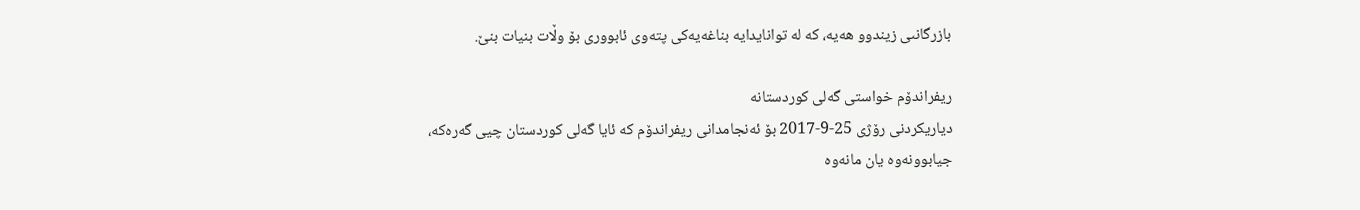بازرگانىی زیندوو هه‌یه‌، كه‌ له‌ توانایدایه ‌بناغه‌یه‌كى پته‌وى ئابوورى بۆ وڵات بنیات بنێ.

ریفراندۆم خواستى گه‌لی كوردستانه‌
دیاریكردنی رۆژی 25-9-2017 بۆ ئه‌نجامدانی ریفراندۆم كه‌ ئایا گه‌لی كوردستان چیی گه‌ره‌كه‌، جیابوونه‌وه‌ یان مانه‌وه‌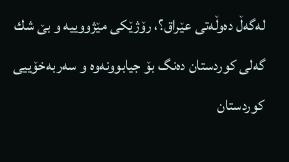له‌گه‌ڵ ده‌وڵه‌تی عێراق؟، رۆژێكی مێژووییه‌ و بێ شك گه‌لی كوردستان ده‌نگ بۆ جیابوونه‌وه‌ و سه‌ربه‌خۆییی كوردستان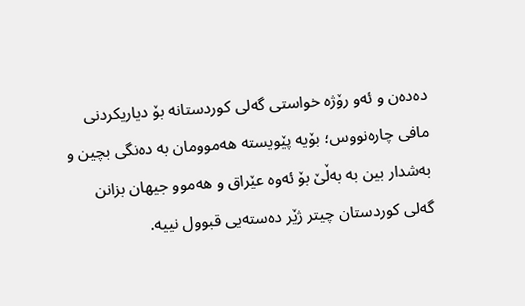ده‌ده‌ن و ئه‌و رۆژه‌ خواستی گه‌لی كوردستانه‌ بۆ دیاریكردنی مافی چاره‌نووس؛ بۆیه‌ پێویسته‌ هه‌موومان به‌ ده‌نگی بچین و به‌شدار بین به‌ به‌ڵێ بۆ ئه‌وه‌ عێراق و هه‌موو جیهان بزانن گه‌لی كوردستان چیتر ژێر ده‌سته‌یی قبوول نییه‌.